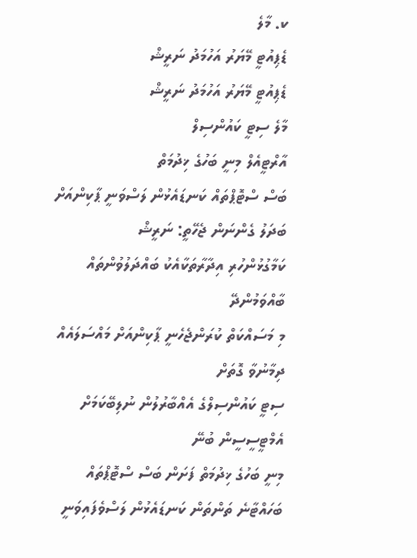ކ. މާލެ
ޑެޕިއުޓީ މޭޔަރު އަހުމަދު ނަރީޝް
ޑެޕިއުޓީ މޭޔަރު އަހުމަދު ނަރީޝް
މާލެ ސިޓީ ކައުންސިލް
އާރްޓީއެލް މިނީ ބަހުގެ ޚިދުމަތް
ބަސް ސްޓޮޕްތައް ކަނޑައެޅުން ލަސްވަނީ ޕާކިންއަށް ބަދަލު ގެންނަން ޖެހޭތީ: ނަރީޝް
ކަމާގުޅުންހުރި އިދާރާތަކާއެކު ބައްދަލުވުންތައް ބާއްވަމުންދޭ
މި މަސައްކަތް ކުރަންޖެހެނީ ޕާކިންއަށް މައްސަލައެއް ދިމާނުވާ ގޮތަށް
ސިޓީ ކައުންސިލްގެ އެއްބާރުލުން ނުލިބޭކަމަށް އެމްޓީސީސީން ބުނޭ
މިނީ ބަހުގެ ޚިދުމަތް ފަށަން ބަސް ސްޓޮޕްތައް ބަހައްޓާނެ ތަންތަން ކަނޑައެޅުން ލަސްވެފައިވަނީ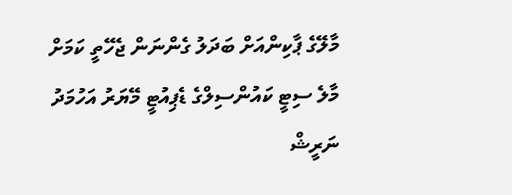މާލޭގެ ޕާކިންއަށް ބަދަލު ގެންނަން ޖެހޭތީ ކަމަށް މާލެ ސިޓީ ކައުންސިލްގެ ޑެޕިއުޓީ މޭޔަރު އަހުމަދު ނަރީޝް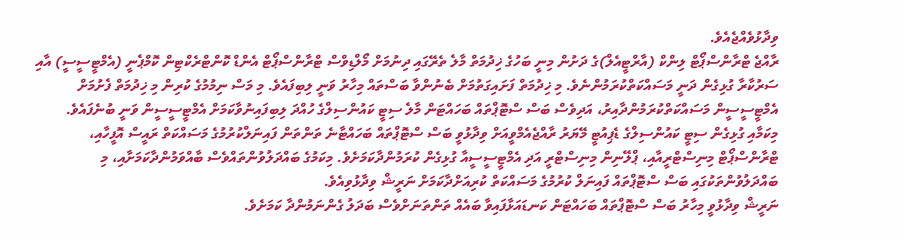ވިދާޅުވެއްޖެއެވެ.
ރާއްޖެ ޓްރާންސްޕޯޓް ލިންކް (އާރްޓީއެލް)ގެ ދަށުން މިނީ ބަހުގެ ޚިދުމަތް މާލެ ތެރޭގައި ދިނުމަށް މޯލްޑިވްސް ޓްރާންސްޕޯޓް އެންޑް ކޮންޓްރެކްޓިން ކޮމްޕެނީ (އެމްޓީސީސީ) އާއި ސަރުކާރާ ގުޅިގެން ދަނީ މަސައްކަތްކުރަމުންނެވެ. މި ޚިދުމަތް ފަށައިގަތުމަށް ބެނުންވާ ބަސްތައް މިހާރު ވަނީ ލިބިފައެވެ. މި މަސް ނިމުމުގެ ކުރިން މި ޚިދުމަތް ފެށުމަށް އެމްޓީސީސީން މަސައްކަތްކުރަމުންދާއިރު، އަދިވެސް ބަސް ސްޓޮޕްތައް ބަހައްޓަން މާލެ ސިޓީ ކައުންސިލްގެ ހުއްދަ ލިބިފައިނުވާކަމަށް އެމްޓީސީސީން ވަނީ ބުނެފައެވެ.
މިކަމާއި ގުޅިގެން ސިޓީ ކައުންސިލްގެ ޑެޕިއުޓީ މޭޔަރު ރާއްޖެއެމްވީއަށް ވިދާޅުވީ ބަސް ސްޓޮޕްތައް ބަހައްޓާނެ ތަންތަން ފައިނަލްކުރުމުގެ މަސައްކަތް ރައީސް އޮފީހާއި، ޓްރާންސްޕޯޓް މިނިސްޓްރީއާއި، ޕްލޭނިން މިނިސްޓްރީ އަދި އެމްޓީސީސީއާ ގުޅިގެން ކުރަމުންދާކަމަށެވެ. މިކަމުގެ ބައްދަލުވުންތައްވެސް ބާއްވަމުންދާކަމަށާއި، މި ބައްދަލުވުންތަކުގައި ބަސް ސްޓޮޕްތައް ފައިނަލް ކުރުމުގެ މަސައްކަތް ކުރިއަށްދާކަމަށް ނަރީޝް ވިދާޅުވިއެވެ.
ނަރީޝް ވިދާޅުވީ މިހާރު ބަސް ސްޓޮޕްތައް ބަހައްޓަން ކަނޑައަޅާފައިވާ ބައެއް ތަންތަނަށްވެސް ބަދަލު ގެންނަމުންދާ ކަމަށެވެ.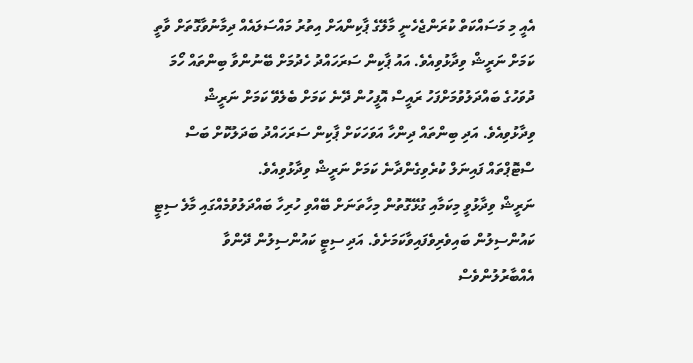އެއީ މި މަސައްކަތް ކުރަންޖެހެނީ މާލޭގެ ޕާކިންއަށް އިތުރު މައްސަލައެއް ދިމާނުވާގޮތަށް ވާތީ ކަމަށް ނަރީޝް ވިދާޅުވިއެވެ. އައު ޕާކިން ސަރަހައްދު ހެދުމަށް ބޭނުންވާ ބިންތައް ހޯމަ ދުވަހުގެ ބައްދަލުވުމަށްފަހު ރައީސް އޮފީހުން ދޭނެ ކަމަށް ބެލެވޭ ކަމަށް ނަރީޝް ވިދާޅުވިއެވެ. އަދި ބިންތައް ދިންހާ އަވަހަކަށް ޕާކިން ސަރަހައްދު ބަދަލުކޮށް ބަސް ސްޓޮޕްތައް ފައިނަލް ކުރެވިގެންދާނެ ކަމަށް ނަރީޝް ވިދާޅުވިއެވެ.
ނަރީޝް ވިދާޅުވީ މިކަމާއި ގުޅޭގޮތުން މިހާތަނަށް ބޭއްވި ހުރިހާ ބައްދަލުވުމެއްގައި މާލެ ސިޓީ ކައުންސިލުން ބައިވެރިވެފައިވާކަމަށެވެ. އަދި ސިޓީ ކައުންސިލުން ދޭންވާ އެއްބާރުލުންވެސް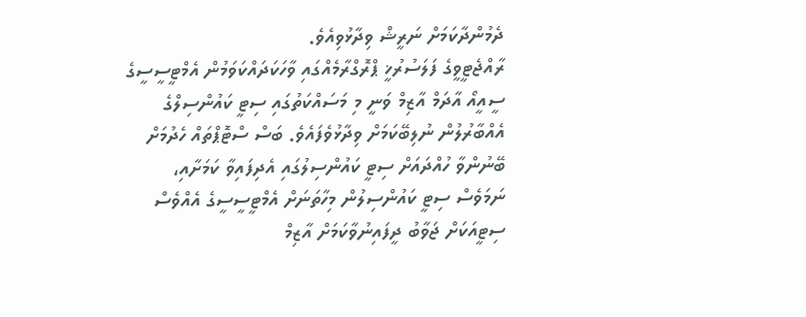ދެމުންދާކަމަށް ނަރީޝް ވިދާޅުވިއެވެ.
ރާއްޖެޓީވީގެ ފަލަސުރުޚީ ޕްރޮގްރާމެއްގައި ވާހަކަދައްކަވަމުން އެމްޓީސީސީގެ ސީއީއޯ އާދަމް އާޒިމް ވަނީ މި މަސައްކަތުގައި ސިޓީ ކައުންސިލްގެ އެއްބާރުލުން ނުލިބޭކަމަށް ވިދާޅުވެފައެވެ. ބަސް ސްޓޮޕްތައް ހެދުމަށް ބޭނުންވާ ހުއްދައަށް ސިޓީ ކައުންސިލުގައި އެދިފައިވާ ކަމަށާއި، ނަމަވެސް ސިޓީ ކައުންސިލުން މިހާތަނަށް އެމްޓީސީސީގެ އެއްވެސް ސިޓީއަކަށް ޖަވާބު ދީފައިނުވާކަމަށް އާޒިމް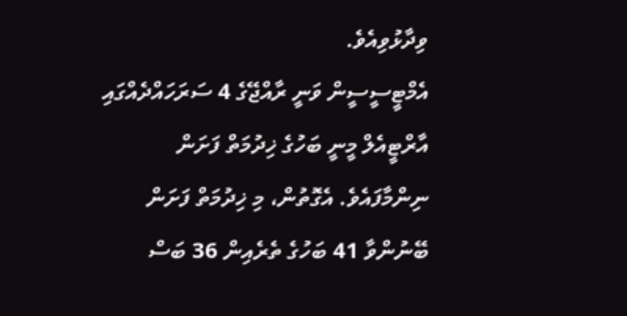ވިދާޅުވިއެވެ.
އެމްޓީސީސީން ވަނީ ރާއްޖޭގެ 4 ސަރަހައްދެއްގައި އާރްޓީއެލް މީނީ ބަހުގެ ޚިދުމަތް ފަށަން ނިންމާފައެވެ. އެގޮތުން، މި ޚިދުމަތް ފަށަން ބޭނުންވާ 41 ބަހުގެ ތެރެއިން 36 ބަސް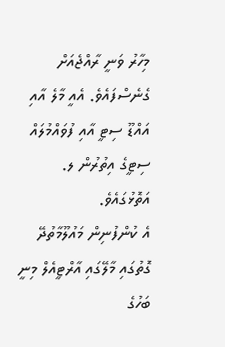މިހާރު ވަނީ ރާއްޖެއަށް ގެނެސްފައެވެ. އެއީ މާލެ އާއި އައްޑޫ ސިޓީ އާއި ފުވައްމުލައް ސިޓީގެ އިތުރުން ލ. އަތޮޅުގައެވެ.
އެ ކުންފުނިން މައުލޫމާތުދޭ ގޮތުގައި މާލޭގައި އާރްޓީއެލް މިނީ ބަހުގެ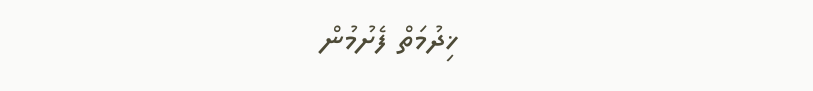ޚިދުމަތް ފެށުމުން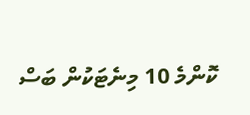ކޮންމެ 10 މިނެޓަކުން ބަސް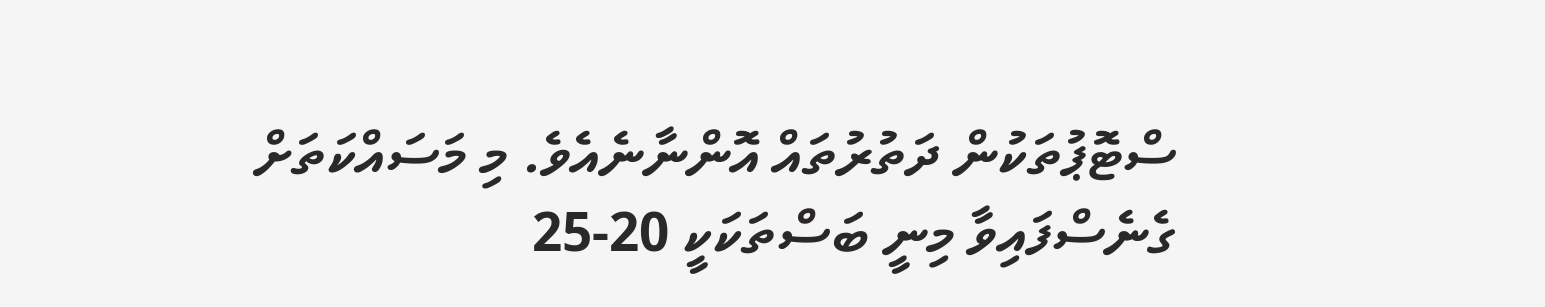ސްޓޮޕުތަކުން ދަތުރުތައް އޮންނާނެއެވެ. މި މަސައްކަތަށް ގެނެސްފައިވާ މިނީ ބަސްތަކަކީ 20-25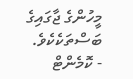މީހުންގެ ޖާގައިގެ ބަސްތަކެކެވެ.
- ކޮމެންޓް